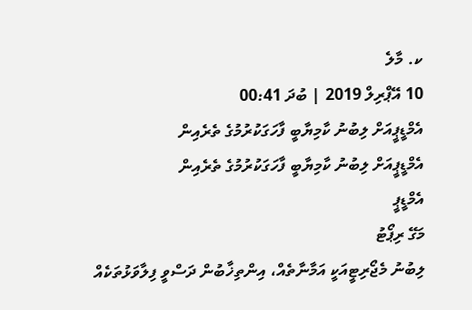ކ. މާލެ
10 އޭޕްރިލް 2019 | ބުދަ 00:41
އެމްޑީޕީއަށް ލިބުނު ކާމިޔާބީ ފާހަގަކުރުމުގެ ތެރެއިން
އެމްޑީޕީއަށް ލިބުނު ކާމިޔާބީ ފާހަގަކުރުމުގެ ތެރެއިން
އެމްޑީޕީ
މަގޭ ރިޕޯޓު
ލިބުނު މެޖޯރިޓީއަކީ އަމާނާތެއް، އިންތިޚާބުން ދަސްވީ ފިލާވަޅުތަކެއް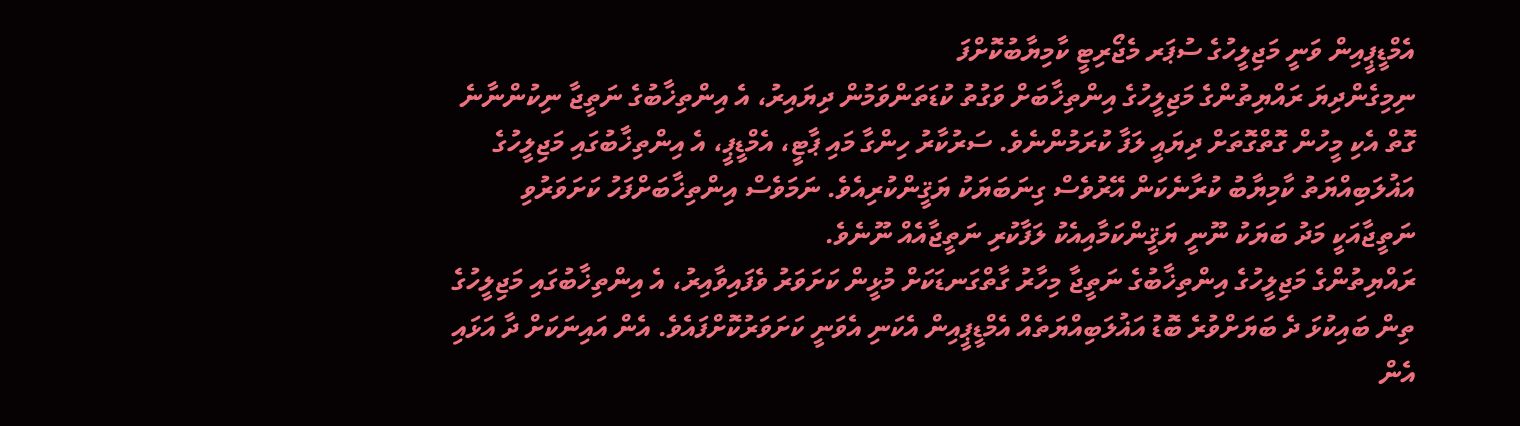އެމްޑީޕީއިން ވަނީ މަޖިލީހުގެ ސުޕަރ މެޖޯރިޓީ ކާމިޔާބުކޮށްފަ
ނިމިގެންދިޔަ ރައްޔިތުންގެ މަޖިލީހުގެ އިންތިޚާބަށް ވަގުތު ކުޑަތަންވަމުން ދިޔައިރު، އެ އިންތިޚާބުގެ ނަތީޖާ ނިކުންނާނެ ގޮތް އެކި މީހުން ގޮތްގޮތަށް ދިޔައީ ލަފާ ކުރަމުންނެވެ. ސަރުކާރު ހިންގާ މައި ޕާޓީ، އެމްޑީޕީ، އެ އިންތިޚާބުގައި މަޖިލީހުގެ އަޣުލަބިއްޔަތު ކާމިޔާބު ކުރާނެކަން އޭރުވެސް ގިނަބަޔަކު ޔަޤީންކުރިއެވެ. ނަމަވެސް އިންތިޚާބަށްފަހު ކަށަވަރުވި ނަތީޖާއަކީ މަދު ބަޔަކު ނޫނީ ޔަޤީންކަމާއިއެކު ލަފާކުރި ނަތީޖާއެއް ނޫނެވެ.
ރައްޔިތުންގެ މަޖިލީހުގެ އިންތިޚާބުގެ ނަތީޖާ މިހާރު ގާތްގަނޑަކަށް މުޅީން ކަށަވަރު ވެފައިވާއިރު، އެ އިންތިޚާބުގައި މަޖިލީހުގެ ތިން ބައިކުޅަ ދެ ބަޔަށްވުރެ ބޮޑު އަޣުލަބިއްޔަތެއް އެމްޑީޕީއިން އެކަނި އެވަނީ ކަށަވަރުކޮށްފައެވެ. އެން އައިނަކަށް ދާ އަޅައި އެން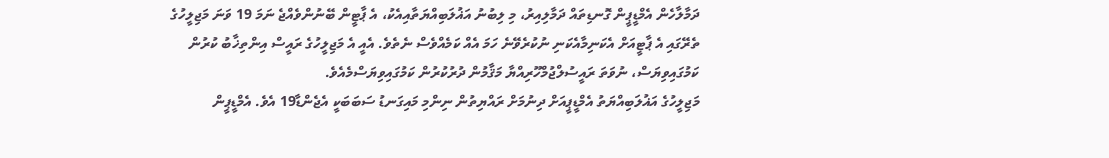ދަމާލާހެން އެމްޑީޕީން ގޮނޑިތައް ދަމާލިއިރު، މި ލިބުނު އަޣުލަބިއްޔަތާއިއެކު، އެ ޕާޓީން ބޭނުންވެއްޖެ ނަމަ 19 ވަނަ މަޖިލީހުގެ ތެރޭގައި އެ ޕާޓީއަށް އެކަނިމާއެކަނި ނުކުރެވޭނެ ހަމަ އެއް ކަމެއްވެސް ނެތެވެ. އެއީ އެ މަޖިލީހުގެ ރައީސް އިންތިޚާބު ކުރުން ކަމުގައިވިޔަސް، ނުވަތަ ރައީސުލްޖުމްހޫރިއްޔާ މަޤާމުން ދުރުކުރުން ކަމުގައިވިޔަސްމެއެވެ.
މަޖިލީހުގެ އަޣުލަބިއްޔަތު އެމްޑީޕީއަށް ދިނުމަށް ރައްޔިތުން ނިންމި މައިގަނޑު ސަބަބަކީ އެޖެންޑާ19 އެވެ. އެމްޑީޕީން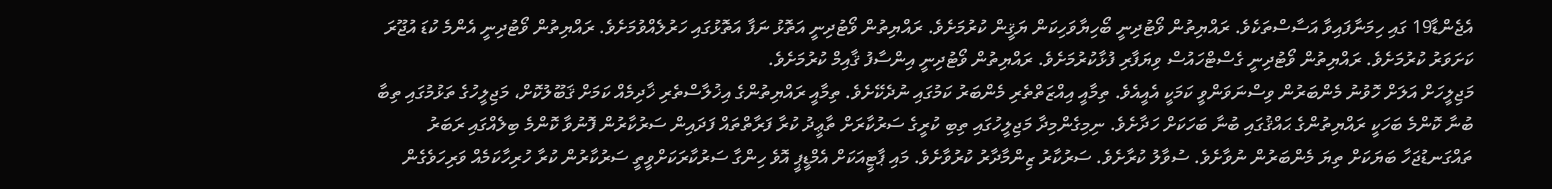އެޖެންޑާ19 ގައި ހިމަނާފައިވާ އަސާސްތަކެވެ. ރައްޔިތުން ވޯޓުދިނީ ބޯހިޔާވަހިކަން ޔަޤީން ކުރުމަށެވެ. ރައްޔިތުން ވޯޓުދިނީ އަތޮޅު ނަފާ އަތޮޅުގައި ހަރުލެއްވުމަށެވެ. ރައްޔިތުން ވޯޓުދިނީ އެންމެ ކުޑަ އުޖޫރަ ކަށަވަރު ކުރުމަށެވެ. ރައްޔިތުން ވޯޓުދިނީ ގެސްޓްހައުސް ވިޔަފާރި ފުޅާކުރުމަށެވެ. ރައްޔިތުން ވޯޓުދިނީ އިންސާފު ޤާއިމް ކުރުމަށެވެ.
މަޖިލީހަށް އަލަށް ހޮވުނު މެންބަރުން ވިސްނަވަންވީ ކަމަކީ އެއީއެވެ. ތިމާއީ އިއްޒަތްތެރި މެންބަރު ކަމުގައި ނުދެކޭށެވެ. ތިމާއީ ރައްޔިތުންގެ އިޚުލާސްތެރި ޚާދިމެއް ކަމަށް ޤަބޫލުކޮށް، މަޖިލީހުގެ ތަޅުމުގައި ތިބާ ބުނާ ކޮންމެ ބަހަކީ ރައްޔިތުންގެ ޙައްޤުގައި ބުނާ ބަހަކަށް ހަދާށެވެ. ނިމިގެންމިދާ މަޖިލީހުގައި ތިބި ކުރީގެ ސަރުކާރަށް ތާޢީދު ކުރާ ފަރާތްތައް ފަދައިން ސަރުކާރުން ފޮނުވާ ކޮންމެ ބިލެއްގައި ރަބަރު ތައްގަނޑުޖަހާ ބަޔަކަށް ތިޔަ މެންބަރުން ނުވާށެވެ. ސުވާލު ކުރާށެވެ. ސަރުކާރު ޒިންމާދާރު ކުރުވާށެވެ. މައި ޕާޓީއަކަށް އެމްޑީޕީ އޮވެ ހިންގާ ސަރުކާރަކަށްވީތީ ސަރުކާރުން ކުރާ ހުރިހާކަމެއް ވަރިހަވެގެން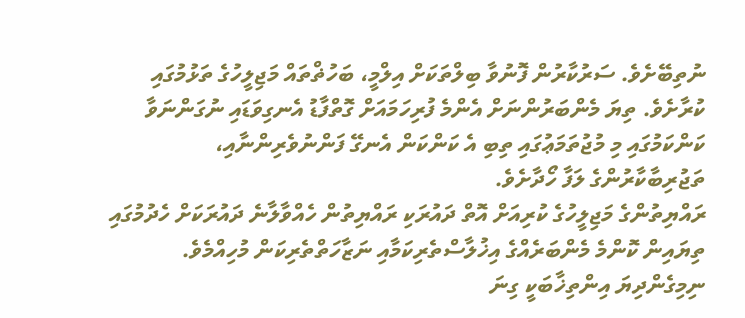ނުތިބޭށެވެ. ސަރުކާރުން ފޮނުވާ ބިލްތަކަށް އިލްމީ، ބަހުޡްތައް މަޖިލީހުގެ ތަޅުމުގައި ކުރާށެވެ. ތިޔަ މެންބަރުންނަށް އެންމެ ފުރިހަމައަށް ގޮތްފާޑު އެނގިވަޑައި ނުގަންނަވާ ކަންކަމުގައި މި މުޖުތަމަޢުގައި ތިބި އެ ކަންކަން އެނގޭ ފަންނުވެރިންނާއި، ތަޖުރިބާކާރުންގެ ލަފާ ހޯދާށެވެ.
ރައްޔިތުންގެ މަޖިލީހުގެ ކުރިއަށް އޮތް ދައުރަކި ރައްޔިތުން ހެއްވާލާނެ ދައުރަކަށް ހެދުމުގައި ތިޔައިން ކޮންމެ މެންބަރެއްގެ އިޚުލާސްތެރިކަމާއި ނަޒާހަތްތެރިކަން މުހިއްމެވެ.
ނިމިގެންދިޔަ އިންތިޚާބަކީ ގިނަ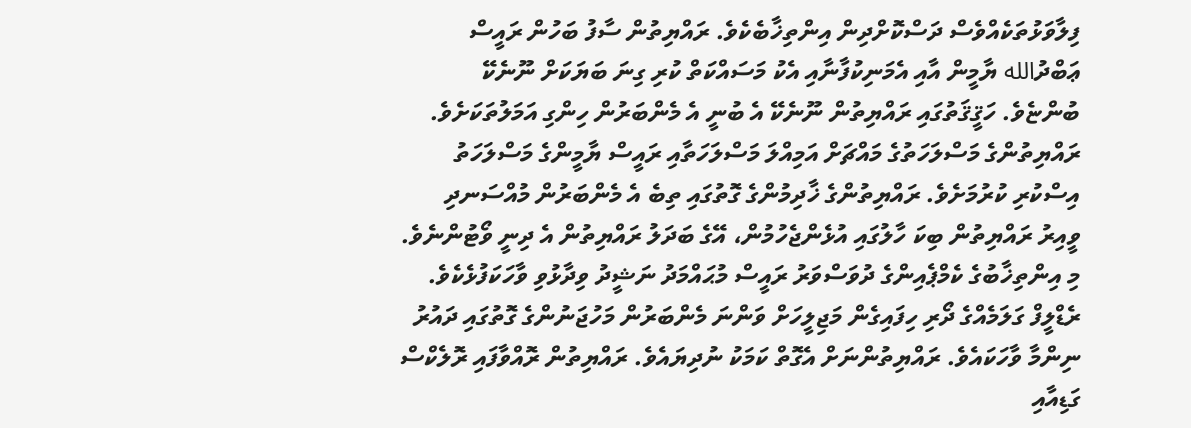ފިލާވަޅުތަކެއްވެސް ދަސްކޮށްދިން އިންތިޚާބެކެވެ. ރައްޔިތުން ސާފު ބަހުން ރައީސް ޢަބްދުالله ޔާމީން އާއި އެމަނިކުފާނާއި އެކު މަސައްކަތް ކުރި ގިނަ ބަޔަކަށް ނޫނެކޭ ބުންޏެވެ. ހަޤީޤަތުގައި ރައްޔިތުން ނޫނެކޭ އެ ބުނީ އެ މެންބަރުން ހިންގި އަމަލުތަކަށެވެ. ރައްޔިތުންގެ މަސްލަހަތުގެ މައްޗަށް އަމިއްލަ މަސްލަހަތާއި ރައީސް ޔާމީންގެ މަސްލަހަތު އިސްކުރި ކުރުމަށެވެ. ރައްޔިތުންގެ ޚާދިމުންގެ ގޮތުގައި ތިބެ އެ މެންބަރުން މުއްސަނދި ވީއިރު ރައްޔިތުން ބިކަ ހާލުގައި އުޅެންޖެހުމުން، އޭގެ ބަދަލު ރައްޔިތުން އެ ދިނީ ވޯޓުންނެވެ.
މި އިންތިޚާބުގެ ކެމްޕެއިންގެ ދުވަސްވަރު ރައީސް މުޙައްމަދު ނަޝީދު ވިދާޅުވި ވާހަކަފުޅެކެވެ. ރެޑްލީފް ގަލަމެއްގެ ދޯރި ހިފައިގެން މަޖިލީހަށް ވަންނަ މެންބަރުން މަހުޖަނުންގެ ގޮތުގައި ދައުރު ނިންމާ ވާހަކައެވެ. ރައްޔިތުންނަށް އެގޮތް ކަމަކު ނުދިޔައެވެ. ރައްޔިތުން ރޮއްވާފައި ރޮލެކްސް ގަޑިއާއި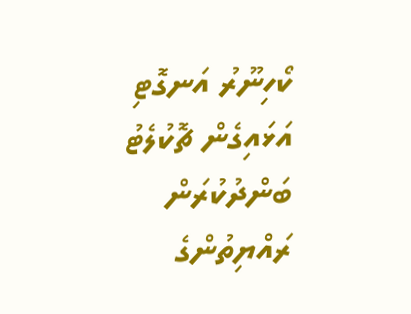ކޯހިނޫރު އަނގޮޓި އަޅައިގެން ޗޮކުލެޓު ބަންދުކުރަން ރައްޔިތުންގެ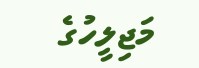މަޖިލީހުގެ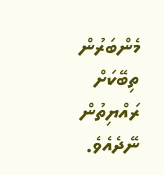މެންބަރުން ތިބޭކަށް ރައްޔިތުން ނޭދެއެވެ.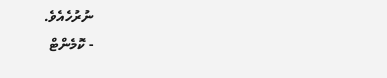ނުރުހެއެވެ.
- ކޮމެންޓް